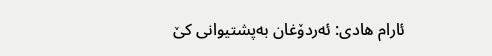ئارام هادی: ئه‌ردۆغان به‌پشتیوانی كێ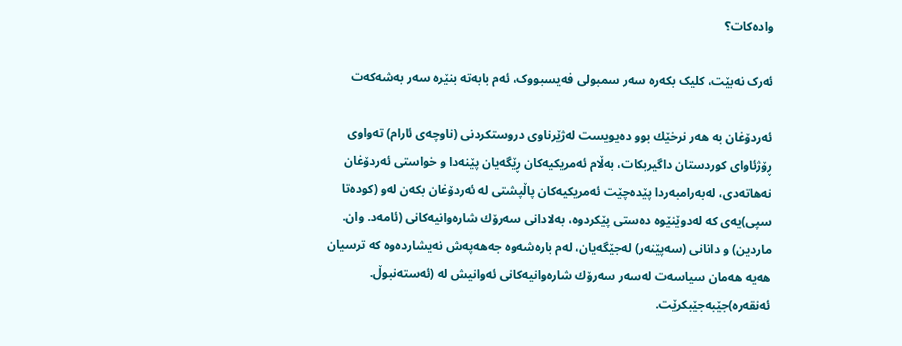واده‌كات؟

ئەرک نەبێت، کلیک بکەرە سەر سمبولی فەیسبووک، ئەم بابەتە بنێرە سەر بەشەکەت

ئه‌ردۆغان به‌ هه‌ر نرخێك بوو ده‌یویست له‌ژێرناوی دروستكردنی (ناوچه‌ی ئارام) ته‌واوی ڕۆژئاوای كوردستان داگیربكات، به‌ڵام ئه‌مریكیه‌كان ڕێگه‌یان پێنه‌دا و خواستی ئه‌ردۆغان نه‌هاته‌دی، له‌به‌رامبه‌ردا پێده‌چێت ئه‌مریكیه‌كان پاڵپشتی له‌ ئه‌ردۆغان بكه‌ن له‌و (كوده‌تا سپی)یه‌ی كه‌ له‌دوێنێوه‌ ده‌ستی پێكردوه‌، به‌لادانی سه‌رۆك شاره‌وانیه‌كانی (ئامه‌د. وان. ماردین) و دانانی (سه‌پێنه‌ر) له‌جێگه‌یان، له‌م باره‌شه‌وه‌ جه‌هه‌په‌ش نه‌یشارده‌وه‌ كه‌ ترسیان هه‌یه‌ هه‌مان سیاسه‌ت له‌سه‌ر سه‌رۆك شاره‌وانیه‌كانی ئه‌وانیش له‌ (ئه‌سته‌نبوڵ. ئه‌نقه‌ره‌)جێبه‌جێبكرێت.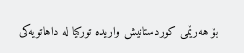بۆ هه‌رێمی كوردستانیش واریده‌ توركیا له‌ داهاتویه‌كی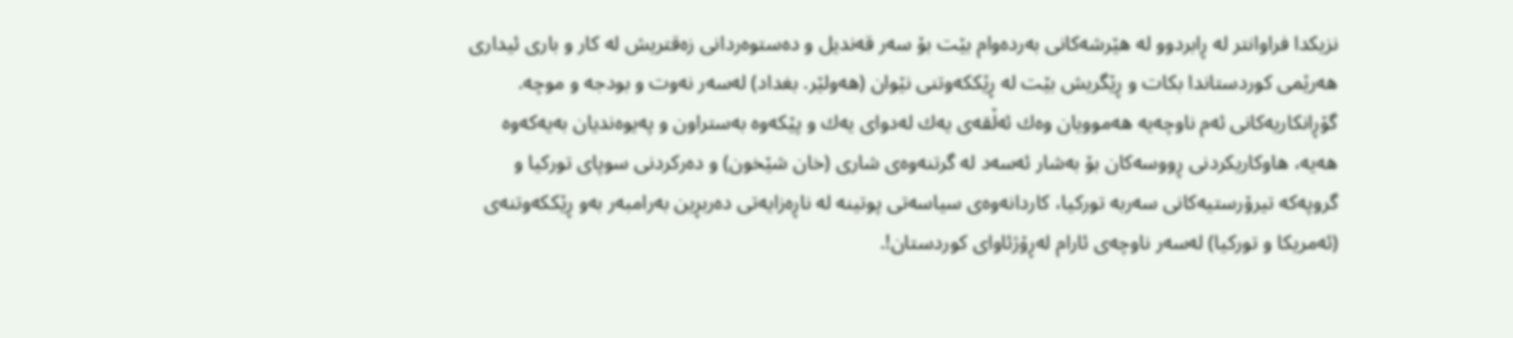نزیكدا فراوانتر له‌ ڕابردوو له‌ هێرشه‌كانی به‌رده‌وام بێت بۆ سه‌ر قه‌ندیل و ده‌ستوه‌ردانی زه‌قتریش له‌ كار و باری ئیداری هه‌رێمی كوردستاندا بكات و ڕێگریش بێت له‌ ڕێككه‌وتنی نێوان (هه‌ولێر. بغداد) له‌سه‌ر نه‌وت و بودجه‌ و موچه‌.
گۆڕانكاریه‌كانی ئه‌م ناوچه‌یه‌ هه‌موویان وه‌ك ئه‌ڵقه‌ی یه‌ك له‌دوای یه‌ك و پێكه‌وه‌ به‌ستراون و په‌یوه‌ندیان به‌یه‌كه‌وه‌ هه‌یه‌، هاوكاریكردنی ڕووسه‌كان بۆ به‌شار ئه‌سه‌د له‌ گرتنه‌وه‌ی شاری (خان شێخون) و ده‌ركردنی سوپای توركیا و گروپه‌كه‌ تیرۆرستیه‌كانی سه‌ربه‌ توركیا، كاردانه‌وه‌ی سیاسه‌تی پوتینه‌ له‌ ناڕه‌زایه‌تی ده‌ربڕین به‌رامبه‌ر به‌و ڕێككه‌وتنه‌ی (ئه‌مریكا و توركیا) له‌سه‌ر ناوچه‌ی ئارام له‌ڕۆژئاوای كوردستان!.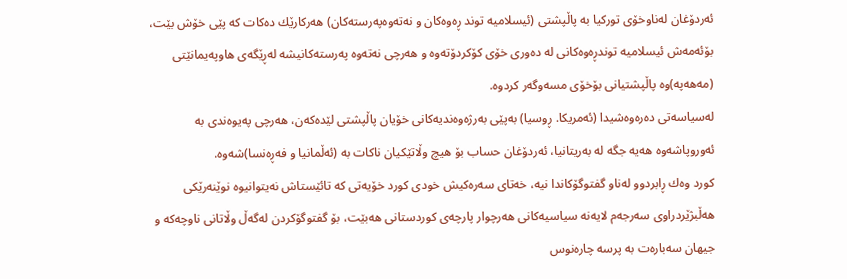ئه‌ردۆغان له‌ناوخۆی توركیا به‌ پاڵپشتی (ئیسلامیه‌ توند ڕه‌وه‌كان و نه‌ته‌وه‌په‌رسته‌كان) هه‌ركارێك ده‌كات كه‌ پێی خۆش بێت، بۆئه‌مه‌ش ئیسلامیه‌ توندڕه‌وه‌كانی له‌ ده‌وری خۆی كۆكردۆته‌وه‌ و هه‌رچی نه‌ته‌وه‌ په‌رسته‌كانیشه‌ له‌ڕێگه‌ی هاوپه‌یمانێتی (مه‌هه‌په‌)وه‌ پاڵپشتیانی بۆخۆی مسه‌وگه‌ر كردوه‌.
له‌سیاسه‌تی ده‌ره‌وه‌شیدا (ئه‌مریكا. ڕوسیا) به‌پێی به‌رژه‌وه‌ندیه‌كانی خۆیان پاڵپشتی لێده‌كه‌ن، هه‌رچی په‌یوه‌ندی به‌ ئه‌وروپاشه‌وه‌ هه‌یه‌ جگه‌ له‌ به‌ریتانیا، ئه‌ردۆغان حساب بۆ هیچ وڵاتێكیان ناكات به‌ (ئه‌ڵمانیا و فه‌ڕه‌نسا)شه‌وه‌.
كورد وه‌ك ڕابردوو له‌ناو گفتوگۆكاندا نیه‌، خه‌تای سه‌ره‌كیش خودی كورد خۆیه‌تی كه‌ تائێستاش نه‌یتوانیوه‌ نوێنه‌رێكی هه‌ڵبژێردراوی سه‌رجه‌م لایه‌نه‌ سیاسیه‌كانی هه‌رچوار پارچه‌ی كوردستانی هه‌بێت، بۆ گفتوگۆكردن له‌گه‌ڵ وڵاتانی ناوچه‌كه‌ و جیهان سه‌باره‌ت به‌ پرسه‌ چاره‌نوس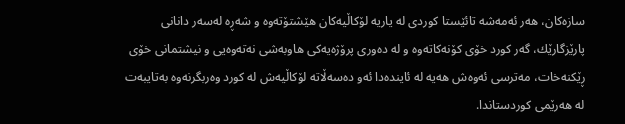سازه‌كان، هه‌ر ئه‌مه‌شه‌ تائێستا كوردی له‌ یاریه‌ لۆكاڵیه‌كان هێشتۆته‌وه‌ و شه‌ڕه‌ له‌سه‌ر دانانی پارێزگارێك، گه‌ر كورد خۆی كۆنه‌كاته‌وه‌ و له‌ ده‌وری پرۆژه‌یه‌كی هاوبه‌شی نه‌ته‌وه‌یی و نیشتمانی خۆی ڕێكنه‌خات، مه‌ترسی ئه‌وه‌ش هه‌یه‌ له‌ ئاینده‌دا ئه‌و ده‌سه‌ڵاته‌ لۆكاڵیه‌ش له‌ كورد وه‌ربگرنه‌وه‌ به‌تایبه‌ت له‌ هه‌رێمی كوردستاندا.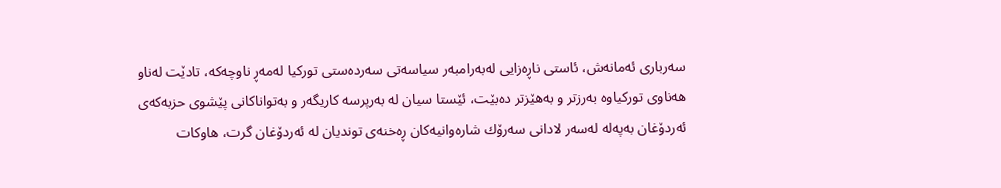سه‌رباری ئه‌مانه‌ش، ئاستی ناڕه‌زایی له‌به‌رامبه‌ر سیاسه‌تی سه‌رده‌ستی توركیا له‌مه‌ڕ ناوچه‌كه‌، تادێت له‌ناو هه‌ناوی توركیاوه‌ به‌رزتر و به‌هێزتر ده‌بێت، ئێستا سیان له‌ به‌رپرسه‌ كاریگه‌ر و به‌تواناكانی پێشوی حزبه‌كه‌ی ئه‌ردۆغان به‌په‌له‌ له‌سه‌ر لادانی سه‌رۆك شاره‌وانیه‌كان ڕه‌خنه‌ی توندیان له‌ ئه‌ردۆغان گرت، هاوكات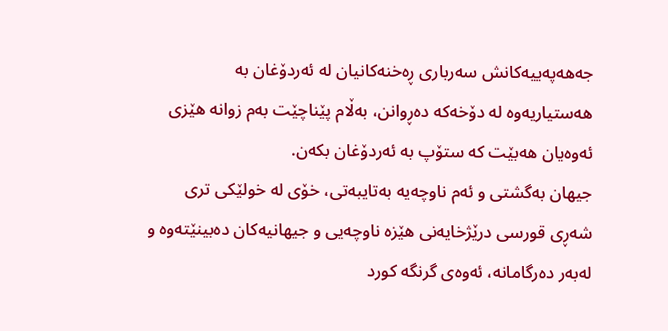جه‌هه‌په‌ییه‌كانش سه‌رباری ڕه‌خنه‌كانیان له‌ ئه‌ردۆغان به‌ هه‌ستیاریه‌وه‌ له‌ دۆخه‌كه‌ ده‌ڕوانن، به‌ڵام پێناچێت به‌م زوانه‌ هێزی ئه‌وه‌یان هه‌بێت كه‌ ستۆپ به‌ ئه‌ردۆغان بكه‌ن.
جیهان به‌گشتی و ئه‌م ناوچه‌یه‌ به‌تایبه‌تی، خۆی له‌ خولێكی تری شه‌ڕی قورسی درێژخایه‌نی هێزه‌ ناوچه‌یی و جیهانیه‌كان ده‌بینێته‌وه‌ و له‌به‌ر ده‌رگامانه‌، ئه‌وه‌ی گرنگه‌ كورد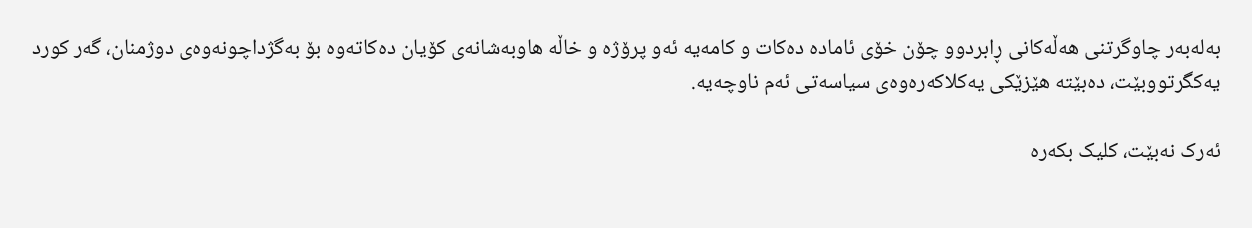به‌له‌به‌ر چاوگرتنی هه‌ڵه‌كانی ڕابردوو چۆن خۆی ئاماده‌ ده‌كات و كامه‌یه‌ ئه‌و پرۆژه‌ و خاڵه‌ هاوبه‌شانه‌ی كۆیان ده‌كاته‌وه‌ بۆ به‌گژداچونه‌وه‌ی دوژمنان، گه‌ر كورد یه‌كگرتووبێت، ده‌بێته‌ هێزێكی یه‌كلاكه‌ره‌وه‌ی سیاسه‌تی ئه‌م ناوچه‌یه‌.

ئەرک نەبێت، کلیک بکەرە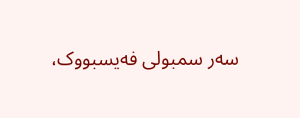سەر سمبولی فەیسبووک،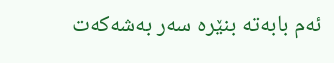ئەم بابەتە بنێرە سەر بەشەکەت